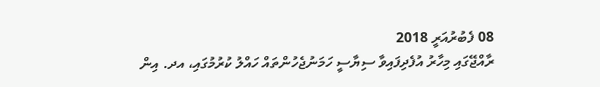08 ފެބުރުއަރީ 2018
ރާއްޖޭގައި މިހާރު އުފެދިފައިވާ ސިޔާސީ ހަމަނުޖެހުންތައް ހައްލު ކުރުމުގައި، އދ. އިން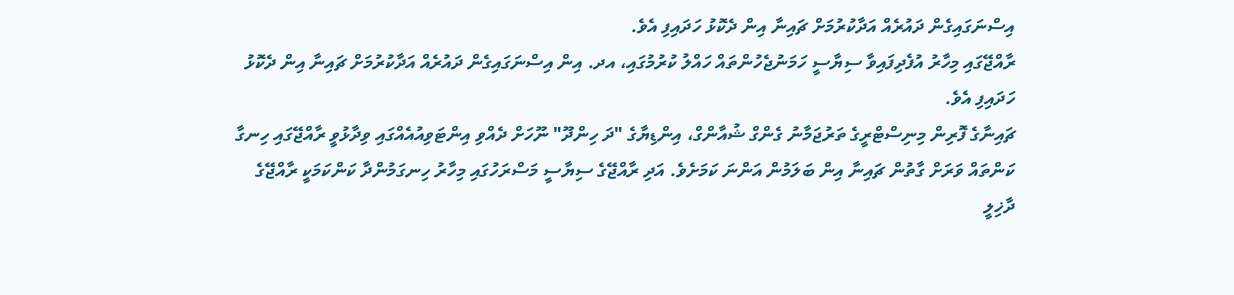އިސްނަގައިގެން ދައުރެއް އަދާކުރުމަށް ޗައިނާ އިން ދެކޮޅު ހަދައިފި އެވެ.
ރާއްޖޭގައި މިހާރު އުފެދިފައިވާ ސިޔާސީ ހަމަނުޖެހުންތައް ހައްލު ކުރުމުގައި، އދ. އިން އިސްނަގައިގެން ދައުރެއް އަދާކުރުމަށް ޗައިނާ އިން ދެކޮޅު ހަދައިފި އެވެ.
ޗައިނާގެ ފޮރިން މިނިސްޓްރީގެ ތަރުޖަމާނު ގެންގް ޝުއާންގް، އިންޑިޔާގެ "ދަ ހިންދޫ" ނޫހަށް ދެއްވި އިންޓަވިއުއެއްގައި ވިދާޅުވީ ރާއްޖޭގައި ހިނގާ ކަންތައް ވަރަށް ގާތުން ޗައިނާ އިން ބަލަމުން އަންނަ ކަމަށެވެ. އަދި ރާއްޖޭގެ ސިޔާސީ މަސްރަހުގައި މިހާރު ހިނގަމުންދާ ކަންކަމަކީ ރާއްޖޭގެ ދާޚިލީ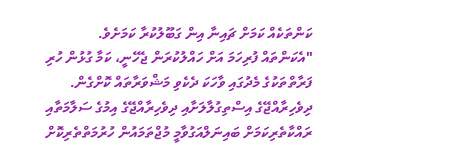ކަންތަކެއް ކަމަށް ޗައިނާ އިން ގަބޫލުކުރާ ކަމަށެވެ.
"އެކަންތައް ފުރިހަމަ އަށް ހައްލުކުރަން ޖެހޭނީ، ކަމާ ގުޅުން ހުރި ފަރާތްތަކުގެ މެދުގައި ވާހަކަ ދެކެވި މަޝްވަރާތައް ކޮށްގެން. ދިވެހިރާއްޖޭގެ އިސްތިގުލާލަށާއި ދިވެހިރާއްޖޭގެ އިމުގެ ސަލާމަތާއި ރައްކާތެރިކަމަށް ބައިނަލްއަގުވާމީ މުޖްތަމައުން ހުރުމަތްތެރިކޮށް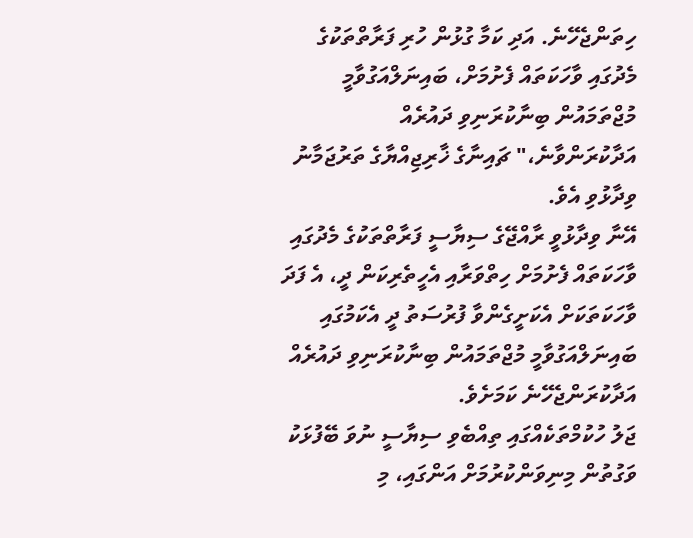ހިތަންޖެހޭނެ. އަދި ކަމާ ގުޅުން ހުރި ފަރާތްތަކުގެ މެދުގައި ވާހަކަތައް ފެށުމަށް، ބައިނަލްއަގުވާމީ މުޖްތަމައުން ބިނާކުރަނިވި ދައުރެއް އަދާކުރަންވާނެ،" ޗައިނާގެ ޚާރިޖިއްޔާގެ ތަރުޖަމާނު ވިދާޅުވި އެވެ.
އޭނާ ވިދާޅުވީ ރާއްޖޭގެ ސިޔާސީ ފަރާތްތަކުގެ މެދުގައި ވާހަކަތައް ފެށުމަށް ހިތްވަރާއި އެހީތެރިކަން ދީ، އެ ފަދަ ވާހަކަތަކަށް އެކަށީގެންވާ ފުރުސަތު ދީ އެކަމުގައި ބައިނަލްއަގުވާމީ މުޖްތަމައުން ބިނާކުރަނިވި ދައުރެއް އަދާކުރަންޖެހޭނެ ކަމަށެވެ.
ޖަލު ހުކުމްތަކެއްގައި ތިއްބެވި ސިޔާސީ ނުވަ ބޭފުޅަކު ވަގުތުން މިނިވަންކުރުމަށް އަންގައި، މި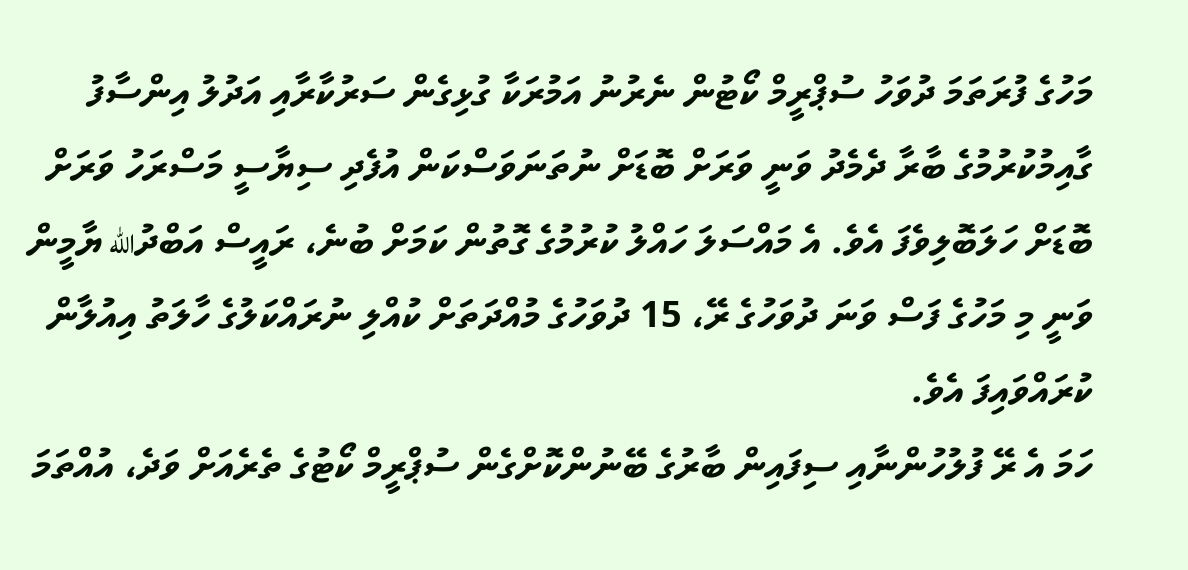މަހުގެ ފުރަތަމަ ދުވަހު ސުޕްރީމް ކޯޓުން ނެރުނު އަމުރަކާ ގުޅިގެން ސަރުކާރާއި އަދުލު އިންސާފު ގާއިމުކުރުމުގެ ބާރާ ދެމެދު ވަނީ ވަރަށް ބޮޑަށް ނުތަނަވަސްކަން އުފެދި ސިޔާސީ މަސްރަހު ވަރަށް ބޮޑަށް ހަލަބޮލިވެފަ އެވެ. އެ މައްސަލަ ހައްލު ކުރުމުގެ ގޮތުން ކަމަށް ބުނެ، ރައީސް އަބްދުالله ޔާމީން ވަނީ މި މަހުގެ ފަސް ވަނަ ދުވަހުގެ ރޭ، 15 ދުވަހުގެ މުއްދަތަށް ކުއްލި ނުރައްކަލުގެ ހާލަތު އިއުލާން ކުރައްވައިފަ އެވެ.
ހަމަ އެ ރޭ ފުލުހުންނާއި ސިފައިން ބާރުގެ ބޭނުންކޮށްގެން ސުޕްރީމް ކޯޓުގެ ތެރެއަށް ވަދެ، އުއްތަމަ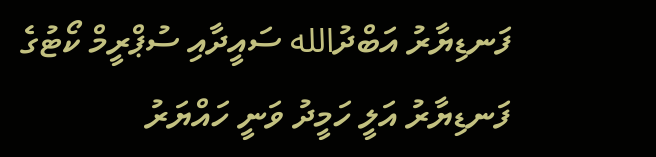ފަނޑިޔާރު އަބްދުالله ސައީދާއި ސުޕްރީމް ކޯޓުގެ ފަނޑިޔާރު އަލީ ހަމީދު ވަނީ ހައްޔަރު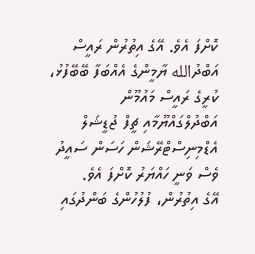ކޮށްފަ އެވެ. އޭގެ އިތުރުން ރައީސް އަބްދުالله ޔާމީންގެ އެއްބަފާ ބޭބޭފުޅު، ކުރީގެ ރައީސް މައުމޫން އަބްދުލްގައްޔޫމާއި ޗީފް ޖުޑީޝަލް އެޑްމިނިސްޓްރޭޝަން ހަސަން ސައީދު ވެސް ވަނީ ހައްޔަރު ކޮށްފަ އެވެ.
އޭގެ އިތުރުން، ފުލުހުންގެ ބަންދުގައި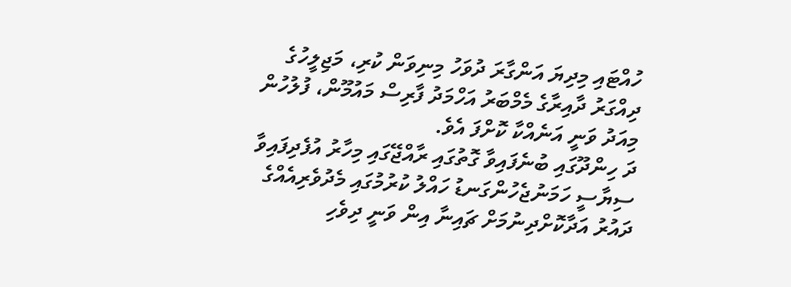ހުއްޓައި މިދިޔަ އަންގާރަ ދުވަހު މިނިވަން ކުރި، މަޖިލީހުގެ ދިއްގަރު ދާއިރާގެ މެމްބަރު އަހްމަދު ފާރިސް މައުމޫން، ފުލުހުން މިއަދު ވަނީ އަނެއްކާ ކޮށްފަ އެވެ.
ދަ ހިންދޫގައި ބުނެފައިވާ ގޮތުގައި ރާއްޖޭގައި މިހާރު އުފެދިފައިވާ ސިޔާސީ ހަމަނުޖެހުންގަނޑު ހައްލު ކުރުމުގައި މެދުވެރިއެއްގެ ދައުރު އަދާކޮށްދިނުމަށް ޗައިނާ އިން ވަނީ ދިވެހި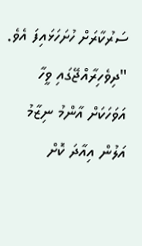ސަރުކާރަށް ހުށަހަޅައިފަ އެވެ.
"ދިވެހިރާއްޖޭގައި ވީހާ އަވަހަކަށް އާންމު ނިޒާމު އަލުން އިއާދަ ކޮށް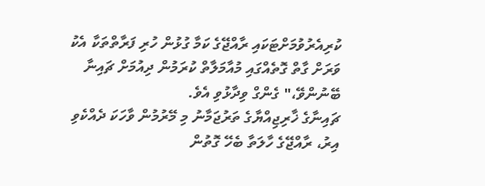ކުރިއެރުވުމަށްޓަކައި ރާއްޖޭގެ ކަމާ ގުޅުން ހުރި ފަރާތްތަކާ އެކު ވަރަށް ގާތް ގޮތެއްގައި މުއާމަލާތް ކުރަމުން ދިއުމަށް ޗައިނާ ބޭނުންވޭ،" ގެންގް ވިދާޅުވި އެވެ.
ޗައިނާގެ ޚާރިޖިއްޔާގެ ތަރުޖަމާނު މި މޭރުމުން ވާހަކަ ދެއްކެވި އިރު، ރާއްޖޭގެ ހާލަތާ ބެހޭ ގޮތުން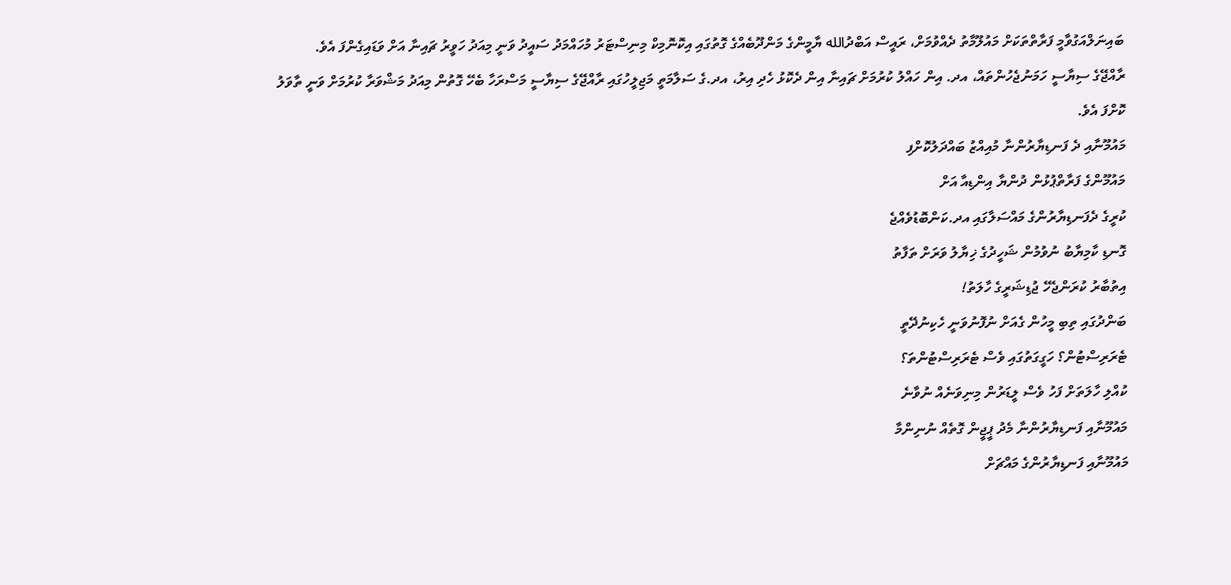ބައިނަލްއަގުވާމީ ފަރާތްތަކަށް މައުލޫމާތު ދެއްވުމަށް، ރައީސް އަބްދުالله ޔާމީންގެ މަންދޫބެއްގެ ގޮތުގައި އިކޮނޮމިކް މިނިސްޓަރު މުހައްމަދު ސައީދު ވަނީ މިއަދު ހަވީރު ޗައިނާ އަށް ވަޑައިގެންފަ އެވެ.
ރާއްޖޭގެ ސިޔާސީ ހަމަނުޖެހުންތައް، އދ. އިން ހައްލު ކުރުމަށް ޗައިނާ އިން ދެކޮޅު ހެދި އިރު، އދ.ގެ ސަލާމަތީ މަޖިލީހުގައި ރާއްޖޭގެ ސިޔާސީ މަސްރަހާ ބެހޭ ގޮތުން މިއަދު މަޝްވަރާ ކުރުމަށް ވަނީ ތާވަލު ކޮށްފަ އެވެ.
މައުމޫނާއި ދެ ފަނޑިޔާރުންނާ މުއިއްޒު ބައްދަލުކޮށްފި
މައުމޫންގެ ފަރާތްޕުޅުން ދުންޔާ އިންޑިއާ އަށް
ކުރީގެ ދެފަނޑިޔާރުންގެ މައްސަލާގައި އދ.ކަންބޮޑުވެއްޖެ
ގޮނޑި ކާމިޔާބު ނުވުމުން ޝަހީދުގެ ޚިޔާލު ވަރަށް ތަފާތު
އިތުބާރު ކުރަންޖެހޭ ޖުޑިޝަރީގެ ހާލަތު!
ބަންދުގައި ތިބި މީހުން ގެއަށް ނުފޮނުވަނީ ހެކިނުދޭތީ
ޓެރަރިސްޓުން؟ ހަގީގަތުގައި ވެސް ޓެރަރިސްޓުންތަ؟
ކުއްލި ހާލަތަށް ފަހު ވެސް ލީޑަރުން މިނިވަނެއް ނުވާނެ
މައުމޫނާއި ފަނޑިޔާރުންނާ މެދު ޕީޖީން ގޮތެއް ނުނިންމާ
މައުމޫނާއި ފަނޑިޔާރުންގެ މައްޗަށް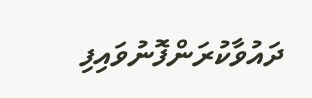ދައުވާކުރަންފޮނުވައިފި